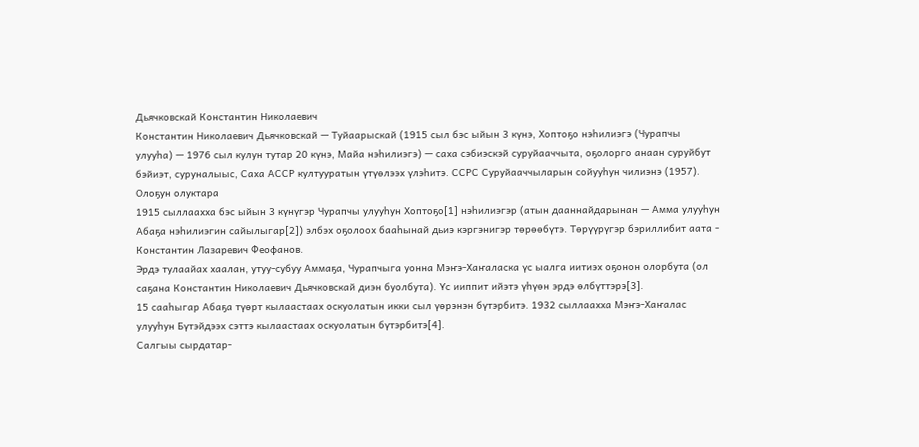Дьячковскай Константин Николаевич
Константин Николаевич Дьячковскай — Туйаарыскай (1915 сыл бэс ыйын 3 күнэ, Хоптоҕо нэһилиэгэ (Чурапчы улууһа) — 1976 сыл кулун тутар 20 күнэ, Майа нэһилиэгэ) — саха сэбиэскэй суруйааччыта, оҕолорго анаан суруйбут бэйиэт, суруналыыс, Саха АССР култууратын үтүөлээх үлэһитэ. ССРС Суруйааччыларын сойууһун чилиэнэ (1957).
Олоҕун олуктара
1915 сыллаахха бэс ыйын 3 күнүгэр Чурапчы улууһун Хоптоҕо[1] нэһилиэгэр (атын дааннайдарынан — Амма улууһун Абаҕа нэһилиэгин сайылыгар[2]) элбэх оҕолоох бааһынай дьиэ кэргэнигэр төрөөбүтэ. Төрүүрүгэр бэриллибит аата - Константин Лазаревич Феофанов.
Эрдэ тулаайах хаалан, утуу-субуу Аммаҕа, Чурапчыга уонна Мэҥэ-Хаҥаласка үс ыалга иитиэх оҕонон олорбута (ол саҕана Константин Николаевич Дьячковскай диэн буолбута). Үс ииппит ийэтэ үһүөн эрдэ өлбүттэрэ[3].
15 сааһыгар Абаҕа түөрт кылаастаах оскуолатын икки сыл үөрэнэн бүтэрбитэ. 1932 сыллаахха Мэҥэ-Хаҥалас улууһун Бүтэйдээх сэттэ кылаастаах оскуолатын бүтэрбитэ[4].
Салгыы сырдатар-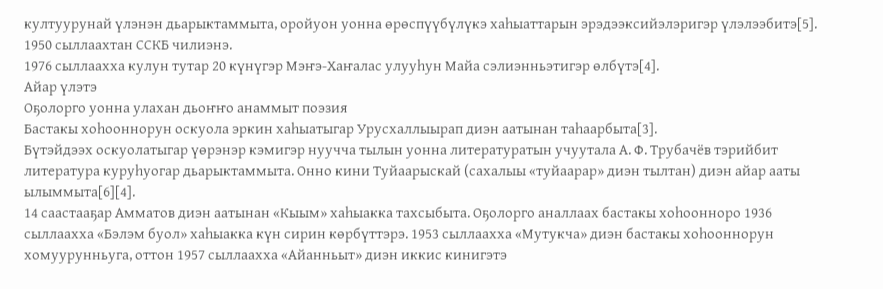култуурунай үлэнэн дьарыктаммыта, оройуон уонна өрөспүүбүлүкэ хаһыаттарын эрэдээксийэлэригэр үлэлээбитэ[5].
1950 сыллаахтан ССКБ чилиэнэ.
1976 сыллаахха кулун тутар 20 күнүгэр Мэҥэ-Хаҥалас улууһун Майа сэлиэнньэтигэр өлбүтэ[4].
Айар үлэтэ
Оҕолорго уонна улахан дьоҥҥо анаммыт поэзия
Бастакы хоһооннорун оскуола эркин хаһыатыгар Урусхаллыырап диэн аатынан таһаарбыта[3].
Бүтэйдээх оскуолатыгар үөрэнэр кэмигэр нуучча тылын уонна литературатын учуутала А. Ф. Трубачёв тэрийбит литература куруһуогар дьарыктаммыта. Онно кини Туйаарыскай (сахалыы «туйаарар» диэн тылтан) диэн айар ааты ылыммыта[6][4].
14 саастааҕар Амматов диэн аатынан «Кыым» хаһыакка тахсыбыта. Оҕолорго аналлаах бастакы хоһоонноро 1936 сыллаахха «Бэлэм буол» хаһыакка күн сирин көрбүттэрэ. 1953 сыллаахха «Мутукча» диэн бастакы хоһооннорун хомуурунньуга, оттон 1957 сыллаахха «Айанньыт» диэн иккис кинигэтэ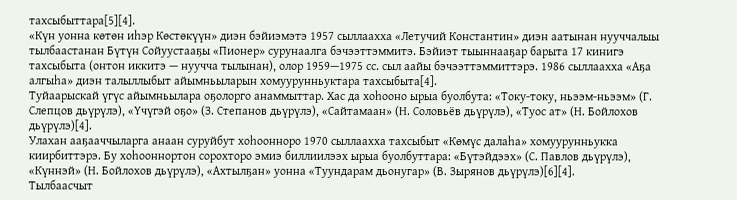тахсыбыттара[5][4].
«Күн уонна көтөн иһэр Көстөкүүн» диэн бэйиэмэтэ 1957 сыллаахха «Летучий Константин» диэн аатынан нууччалыы тылбаастанан Бүтүн Сойуустааҕы «Пионер» сурунаалга бэчээттэммитэ. Бэйиэт тыыннааҕар барыта 17 кинигэ тахсыбыта (онтон иккитэ — нуучча тылынан), олор 1959—1975 сс. сыл аайы бэчээттэммиттэрэ. 1986 сыллаахха «Аҕа алгыһа» диэн талыллыбыт айымньыларын хомуурунньуктара тахсыбыта[4].
Туйаарыскай үгүс айымньылара оҕолорго анаммыттар. Хас да хоһооно ырыа буолбута: «Току-току, ньээм-ньээм» (Г. Слепцов дьүрүлэ), «Үчүгэй оҕо» (З. Степанов дьүрүлэ), «Сайтамаан» (Н. Соловьёв дьүрүлэ), «Туос ат» (Н. Бойлохов дьүрүлэ)[4].
Улахан ааҕааччыларга анаан суруйбут хоһоонноро 1970 сыллаахха тахсыбыт «Көмүс далаһа» хомуурунньукка киирбиттэрэ. Бу хоһооннортон сорохторо эмиэ биллиилээх ырыа буолбуттара: «Бүтэйдээх» (С. Павлов дьүрүлэ), «Күннэй» (Н. Бойлохов дьүрүлэ), «Ахтылҕан» уонна «Туундарам дьонугар» (В. Зырянов дьүрүлэ)[6][4].
Тылбаасчыт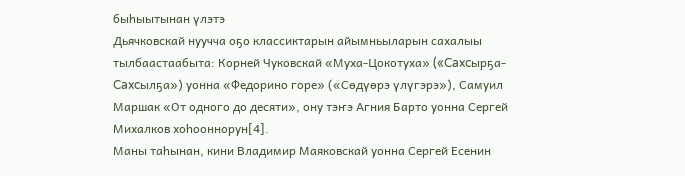быһыытынан үлэтэ
Дьячковскай нуучча оҕо классиктарын айымньыларын сахалыы тылбаастаабыта: Корней Чуковскай «Муха-Цокотуха» («Caxcырҕа-Caxcылҕа») уонна «Федорино горе» («Сөдүөрэ үлүгэрэ»), Самуил Маршак «От одного до десяти», ону тэҥэ Агния Барто уонна Сергей Михалков хоһооннорун[4].
Маны таһынан, кини Владимир Маяковскай уонна Сергей Есенин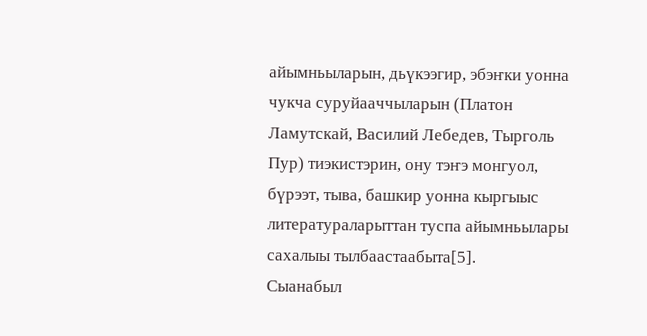айымньыларын, дьүкээгир, эбэҥки уонна чукча суруйааччыларын (Платон Ламутскай, Василий Лебедев, Тырголь Пур) тиэкистэрин, ону тэҥэ монгуол, бүрээт, тыва, башкир уонна кыргыыс литератураларыттан туспа айымньылары сахалыы тылбаастаабыта[5].
Сыанабыл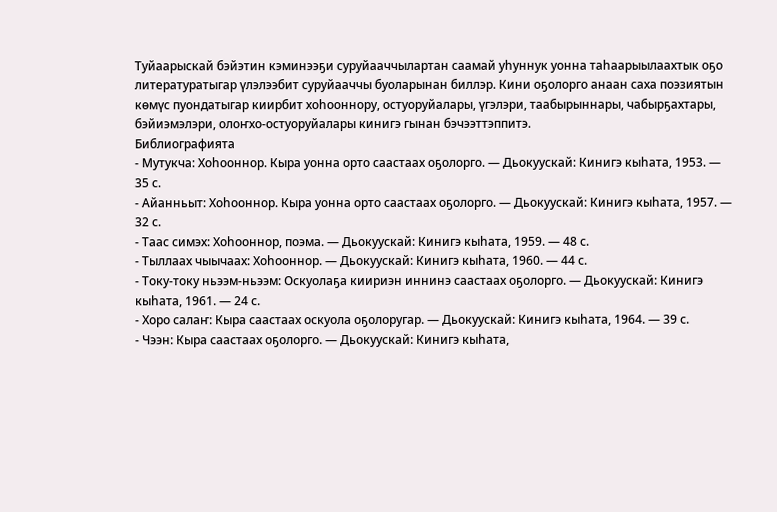Туйаарыскай бэйэтин кэминээҕи суруйааччылартан саамай уһуннук уонна таһаарыылаахтык оҕо литературатыгар үлэлээбит суруйааччы буоларынан биллэр. Кини оҕолорго анаан саха поэзиятын көмүс пуондатыгар киирбит хоһооннору, остуоруйалары, үгэлэри, таабырыннары, чабырҕахтары, бэйиэмэлэри, олоҥхо-остуоруйалары кинигэ гынан бэчээттэппитэ.
Библиографията
- Мутукча: Хоһооннор. Кыра уонна орто саастаах оҕолорго. — Дьокуускай: Кинигэ кыһата, 1953. — 35 с.
- Айанньыт: Хоһооннор. Кыра уонна орто саастаах оҕолорго. — Дьокуускай: Кинигэ кыһата, 1957. — 32 с.
- Таас симэх: Хоһооннор, поэма. — Дьокуускай: Кинигэ кыһата, 1959. — 48 с.
- Тыллаах чыычаах: Хоһооннор. — Дьокуускай: Кинигэ кыһата, 1960. — 44 с.
- Току-току ньээм-ньээм: Оскуолаҕа киириэн иннинэ саастаах оҕолорго. — Дьокуускай: Кинигэ кыһата, 1961. — 24 с.
- Хоро салаҥ: Кыра саастаах оскуола оҕолоругар. — Дьокуускай: Кинигэ кыһата, 1964. — 39 с.
- Чээн: Кыра саастаах оҕолорго. — Дьокуускай: Кинигэ кыһата,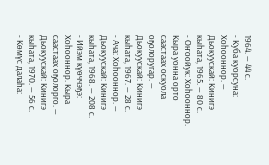1964. — 44 с.
- Куба куорсуна: Хоһооннор. — Дьокуускай: Кинигэ кыһата, 1965. — 80 с.
- Оҥоойук: Хоһооннор. Кыра уонна орто саастаах оскуола оҕолоругар. — Дьокуускай: Кинигэ кыһата, 1967. — 28 с.
- Ача: Хоһооннор. — Дьокуускай: Кинигэ кыһата, 1968. — 208 с.
- Ийэм күөччэҕэ: Хоһооннор. Кыра саастаах оҕолорго. — Дьокуускай: Кинигэ кыһата, 1970. — 56 с.
- Көмүс далаһа: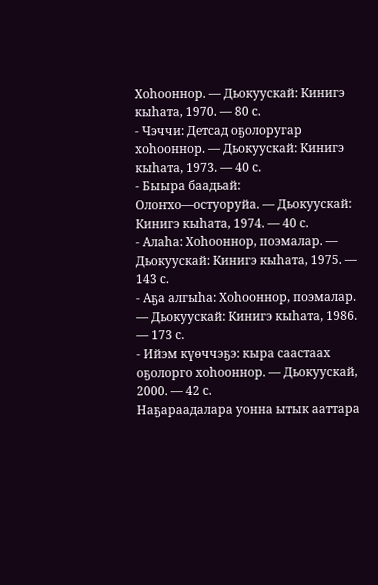Хоһооннор. — Дьокуускай: Кинигэ кыһата, 1970. — 80 с.
- Чэччи: Детсад оҕолоругар хоһооннор. — Дьокуускай: Кинигэ кыһата, 1973. — 40 с.
- Быыра баадьай: Олоҥхо—остуоруйа. — Дьокуускай: Кинигэ кыһата, 1974. — 40 с.
- Алаһа: Хоһооннор, поэмалар. — Дьокуускай: Кинигэ кыһата, 1975. — 143 с.
- Аҕа алгыһа: Хоһооннор, поэмалар. — Дьокуускай: Кинигэ кыһата, 1986. — 173 с.
- Ийэм күөччэҕэ: кыра саастаах оҕолорго хоһооннор. — Дьокуускай, 2000. — 42 с.
Наҕараадалара уонна ытык ааттара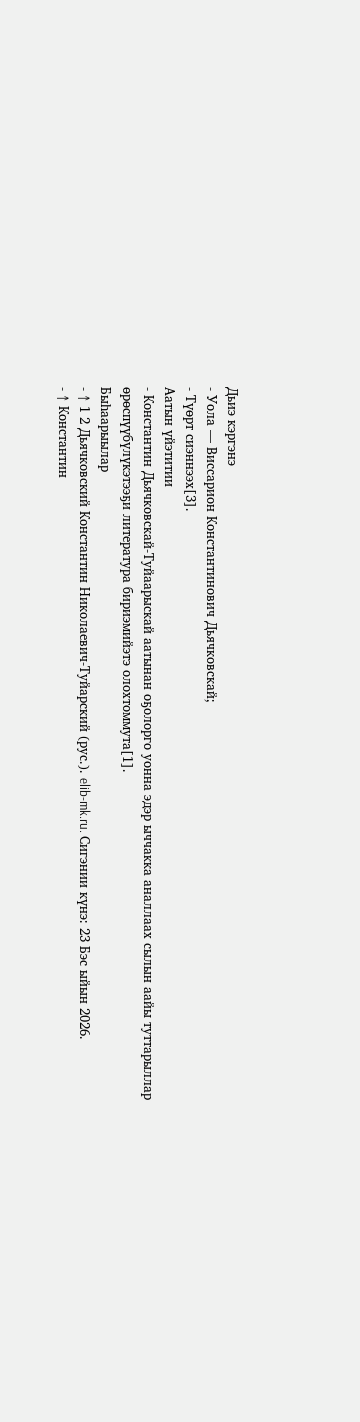Дьиэ кэргэнэ
- Уола — Виссарион Константинович Дьячковскай;
- Түөрт сиэннээх[3].
Аатын үйэтитии
- Константин Дьячковскай-Туйаарыскай аатынан оҕолорго уонна эдэр ыччакка аналлаах сылын аайы туттарыллар өрөспүүбүлүкэтээҕи литература бириэмийэтэ олохтоммута[1].
Быһаарыылар
- ↑ 1 2 Дьячковский Константин Николаевич-Туйарский (рус.). elib-mk.ru. Сигэнии күнэ: 23 Бэс ыйын 2026.
- ↑ Константин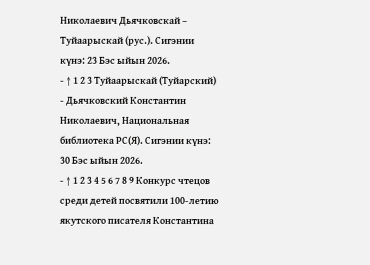Николаевич Дьячковскай – Туйаарыскай (рус.). Сигэнии күнэ: 23 Бэс ыйын 2026.
- ↑ 1 2 3 Туйаарыскай (Туйарский) - Дьячковский Константин Николаевич, Национальная библиотека РС(Я). Сигэнии күнэ: 30 Бэс ыйын 2026.
- ↑ 1 2 3 4 5 6 7 8 9 Конкурс чтецов среди детей посвятили 100-летию якутского писателя Константина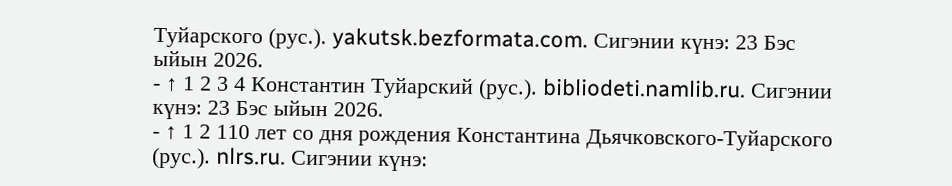Туйарского (рус.). yakutsk.bezformata.com. Сигэнии күнэ: 23 Бэс ыйын 2026.
- ↑ 1 2 3 4 Константин Туйарский (рус.). bibliodeti.namlib.ru. Сигэнии күнэ: 23 Бэс ыйын 2026.
- ↑ 1 2 110 лет со дня рождения Константина Дьячковского-Туйарского (рус.). nlrs.ru. Сигэнии күнэ: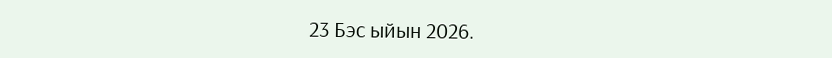23 Бэс ыйын 2026.